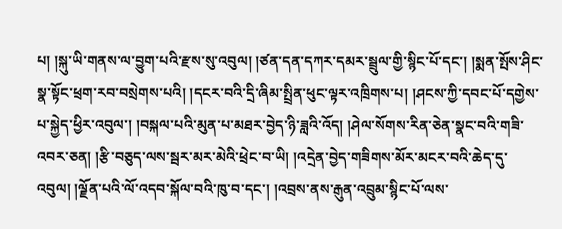པ། །སྐུ་ཡི་གནས་ལ་བྱུག་པའི་རྫས་སུ་འབུལ། །ཙན་དན་དཀར་དམར་སྦྲུལ་གྱི་སྙིང་པོ་དང་། །སྨན་སྤོས་ཤིང་སྣ་སྟོང་ཕྲག་རབ་བསྲེགས་པའི། །དངར་བའི་དྲི་ཞིམ་སྤྲིན་ཕུང་ལྟར་འཁྲིགས་པ། །ཤངས་ཀྱི་དབང་པོ་དགྱེས་པ་སྐྱེད་ཕྱིར་འབུལ་། །བསྐལ་པའི་མུན་པ་མཐར་བྱེད་ཉི་ཟླའི་འོད། །ཤེལ་སོགས་རིན་ཅེན་སྣང་བའི་གཟི་འབར་ཅན། །རྩི་བཅུད་ལས་སྦར་མར་མེའི་ཕྲེང་བ་ཡི། །འདྲེན་བྱེད་གཟིགས་མོར་མངར་བའི་ཆེད་དུ་འབུལ། །ལྗོན་པའི་ལོ་འདབ་སྐོལ་བའི་ཁུ་བ་དང་། །འབྲས་ནས་རྒུན་འབྲུམ་སྙིང་པོ་ལས་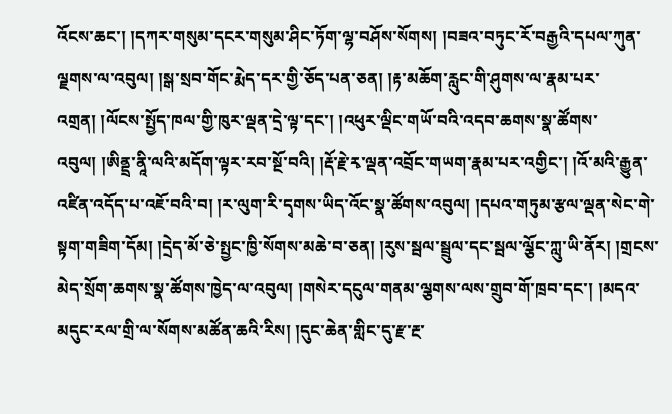འོངས་ཆང་། །དཀར་གསུམ་དངར་གསུམ་ཤིང་ཏོག་ལྷ་བཤོས་སོགས། །བཟའ་བཏུང་རོ་བརྒྱའི་དཔལ་ཀུན་ལྗགས་ལ་འབུལ། །སྒ་སྲབ་གོང་རྨེད་དར་གྱི་ཅོད་པན་ཅན། །རྟ་མཆོག་རླུང་གི་ཤུགས་ལ་རྣམ་པར་འགྲན། །ལོངས་སྤྱོད་ཁལ་གྱི་ཁུར་ལྡན་དྲེ་ལྟ་དང་། །འཕུར་ལྡིང་གཡོ་བའི་འདབ་ཆགས་སྣ་ཚོགས་འབུལ། །ཨིནྡྲ་ནཱི་ལའི་མདོག་ལྟར་རབ་སྔོ་བའི། །རྡོ་རྗེ་རྭ་ལྡན་འབྲོང་གཡག་རྣམ་པར་འགྱིང་། །འོ་མའི་རྒྱུན་འཛིན་འདོད་པ་འཇོ་བའི་བ། །ར་ལུག་རི་དྭགས་ཡིད་འོང་སྣ་ཚོགས་འབུལ། །དཔའ་གཏུམ་རྩལ་ལྡན་སེང་གེ་སྟག་གཟིག་དོམ། །དྲེད་མོ་ཅེ་སྤྱང་ཁྱི་སོགས་མཆེ་བ་ཅན། །རུས་སྦལ་སྦྲུལ་དང་སྦལ་ལྕོང་ཀླུ་ཡི་ནོར། །གྲངས་མེད་སྲོག་ཆགས་སྣ་ཚོགས་ཁྱེད་ལ་འབུལ། །གསེར་དངུལ་གནམ་ལྕགས་ལས་གྲུབ་གོ་ཁྲབ་དང་། །མདའ་མདུང་རལ་གྲི་ལ་སོགས་མཚོན་ཆའི་རིས། །དུང་ཆེན་གླིང་དུ་རྫ་རྔ་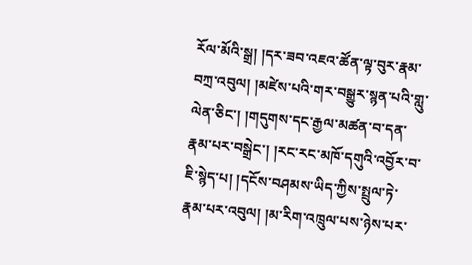རོལ་མོའི་སྒྲ། །དར་ཟབ་འཇའ་ཚོན་ལྟ་བུར་རྣམ་བཀྲ་འབུལ། །མཛེས་པའི་གར་བསྒྱུར་སྙན་པའི་གླུ་ལེན་ཅིང་། །གདུགས་དང་རྒྱལ་མཚན་བ་དན་རྣམ་པར་བསྒྲེང་། །རང་རང་མཁོ་དགུའི་འབྱོར་བ་ཇི་སྙེད་པ། །དངོས་བཤམས་ཡིད་ཀྱིས་སྤྲུལ་ཏེ་རྣམ་པར་འབུལ། །མ་རིག་འཁྲུལ་པས་ཉེས་པར་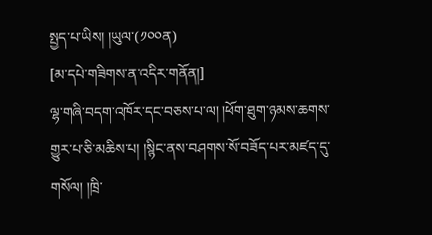སྤྱད་པ་ཡིས། །ཡུལ་(༡༠༠ན)
[མ་དཔེ་གཟིགས་ན་འདིར་གནོན།]
ལྷ་གཞི་བདག་འཁོར་དང་བཅས་པ་ལ། །ཕོག་ཐུག་ཉམས་ཆགས་གྱུར་པ་ཅི་མཆིས་པ། །སྙིང་ནས་བཤགས་སོ་བཟོད་པར་མཛད་དུ་གསོལ། །ཁྲི་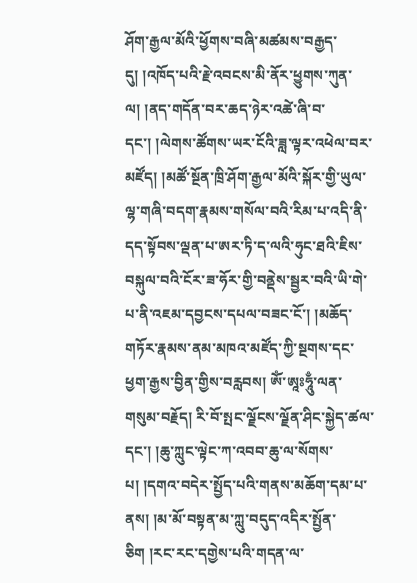ཤོག་རྒྱལ་མོའི་ཕྱོགས་བཞི་མཚམས་བརྒྱད་དུ། །འཁོད་པའི་རྗེ་འབངས་མི་ནོར་ཕྱུགས་ཀུན་ལ། །ནད་གདོན་བར་ཆད་ཉེར་འཚེ་ཞི་བ་དང་། །ལེགས་ཚོགས་ཡར་ངོའི་ཟླ་ལྟར་འཕེལ་བར་མཛོད། །མཚོ་སྔོན་ཁྲི་ཤོག་རྒྱལ་མོའི་སྐོར་གྱི་ཡུལ་ལྷ་གཞི་བདག་རྣམས་གསོལ་བའི་རིམ་པ་འདི་ནི་དད་སྟོབས་ལྡན་པ་ཨར་ཏི་ད་ལའི་ཧུང་ཐའི་ཇིས་བསྐུལ་བའི་ངོར་ཟ་ཧོར་གྱི་བནྡེས་སྦྱར་བའི་ཡི་གེ་པ་ནི་འཇམ་དབྱངས་དཔལ་བཟང་ངོ་། །མཆོད་གཏོར་རྣམས་ནམ་མཁའ་མཛོད་ཀྱི་སྔགས་དང་ཕྱག་རྒྱས་བྱིན་གྱིས་བརླབས། ཨོཾ་ཨཱཿཧཱུྃ་ལན་གསུམ་བརྗོད། རི་བོ་སྤང་ལྗོངས་ལྗོན་ཤིང་སྐྱེད་ཚལ་དང་། །ཆུ་ཀླུང་ལྟེང་ཀ་འབབ་ཆུ་ལ་སོགས་པ། །དགའ་བདེར་སྤྱོད་པའི་གནས་མཆོག་དམ་པ་ནས། །མ་མོ་བསྟན་མ་ཀླུ་བདུད་འདིར་སྤྱོན་ཅིག །རང་རང་དགྱེས་པའི་གདན་ལ་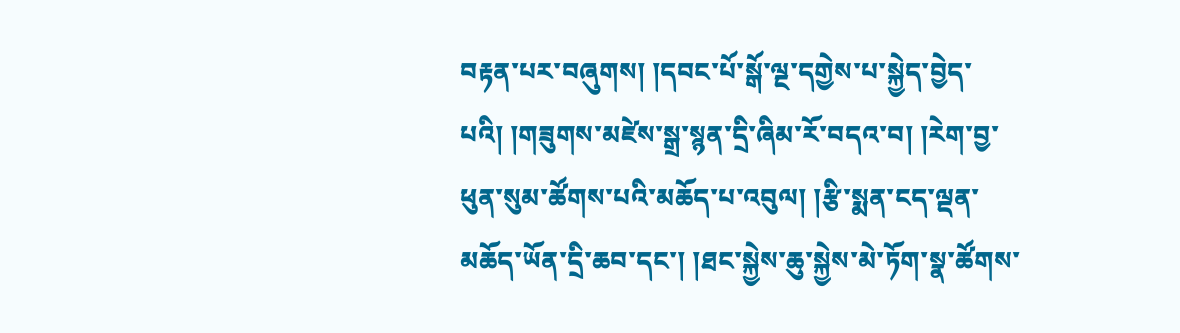བརྟན་པར་བཞུགས། །དབང་པོ་སྒོ་ལྔ་དགྱེས་པ་སྐྱེད་བྱེད་པའི། །གཟུགས་མཛེས་སྒྲ་སྙན་དྲི་ཞིམ་རོ་བདའ་བ། །རེག་བྱ་ཕུན་སུམ་ཚོགས་པའི་མཆོད་པ་འབུལ། །རྩི་སྨན་ངད་ལྡན་མཆོད་ཡོན་དྲི་ཆབ་དང་། །ཐང་སྐྱེས་ཆུ་སྐྱེས་མེ་ཏོག་སྣ་ཚོགས་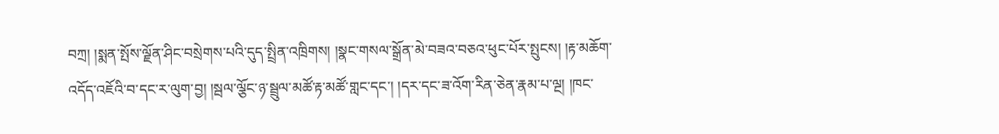བཀྲ། །སྨན་སྤོས་ལྗོན་ཤིང་བསྲེགས་པའི་དུད་སྤྲིན་འཁྲིགས། །སྣང་གསལ་སྒྲོན་མེ་བཟའ་བཅའ་ཕུང་པོར་སྤུངས། །རྟ་མཆོག་འདོད་འཇོའི་བ་དང་ར་ལུག་བྱ། །སྦལ་ལྕོང་ཉ་སྦྲུལ་མཚོ་རྟ་མཚོ་གླང་དང་། །དར་དང་ཟ་འོག་རིན་ཅེན་རྣམ་པ་ལྔ། །ཁང་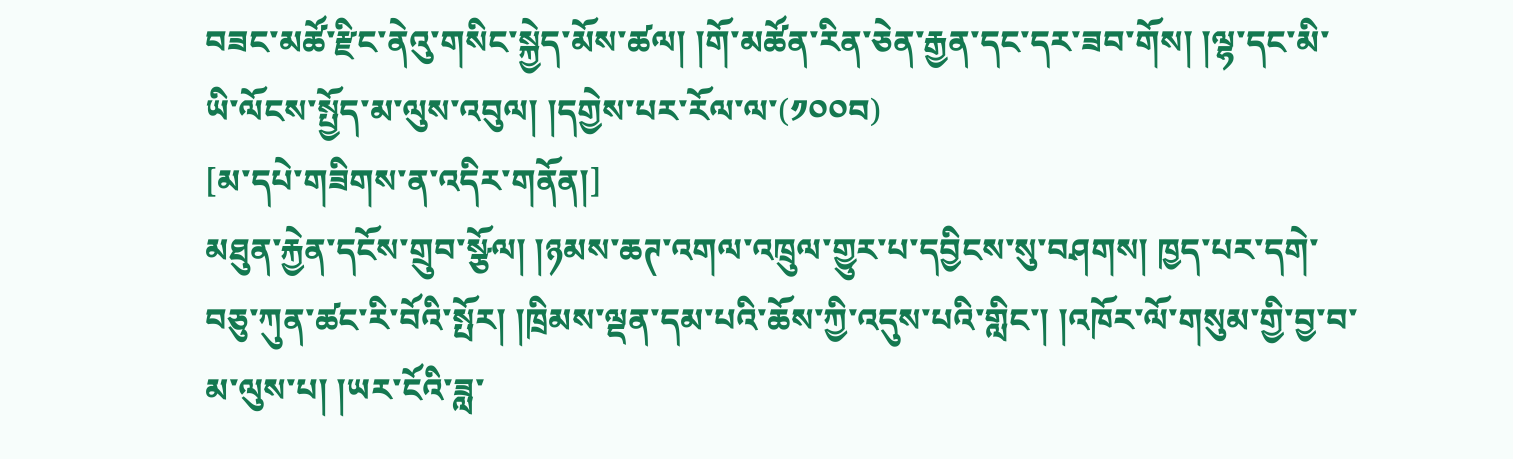བཟང་མཚོ་རྫིང་ནེའུ་གསིང་སྐྱེད་མོས་ཚལ། །གོ་མཚོན་རིན་ཅེན་རྒྱན་དང་དར་ཟབ་གོས། །ལྷ་དང་མི་ཡི་ལོངས་སྤྱོད་མ་ལུས་འབུལ། །དགྱེས་པར་རོལ་ལ་(༡༠༠བ)
[མ་དཔེ་གཟིགས་ན་འདིར་གནོན།]
མཐུན་རྐྱེན་དངོས་གྲུབ་སྩོལ། །ཉམས་ཆཊ་འགལ་འཁྲུལ་གྱུར་པ་དབྱིངས་སུ་བཤགས། ཁྱད་པར་དགེ་བཅུ་ཀུན་ཚང་རི་བོའི་སྤོར། །ཁྲིམས་ལྡན་དམ་པའི་ཆོས་ཀྱི་འདུས་པའི་གླིང་། །འཁོར་ལོ་གསུམ་གྱི་བྱ་བ་མ་ལུས་པ། །ཡར་ངོའི་ཟླ་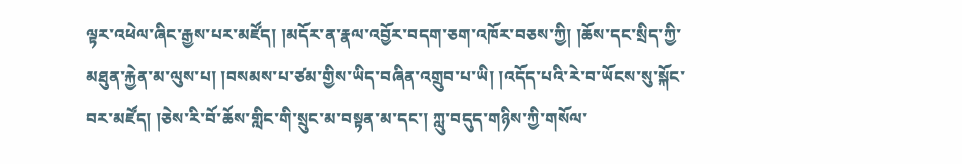ལྟར་འཕེལ་ཞིང་རྒྱས་པར་མཛོད། །མདོར་ན་རྣལ་འབྱོར་བདག་ཅག་འཁོར་བཅས་ཀྱི། །ཆོས་དང་སྲིད་ཀྱི་མཐུན་རྐྱེན་མ་ལུས་པ། །བསམས་པ་ཙམ་གྱིས་ཡིད་བཞིན་འགྲུབ་པ་ཡི། །འདོད་པའི་རེ་བ་ཡོངས་སུ་སྐོང་བར་མཛོད། །ཅེས་རི་བོ་ཆོས་གླིང་གི་སྲུང་མ་བསྟན་མ་དང་། ཀླུ་བདུད་གཉིས་ཀྱི་གསོལ་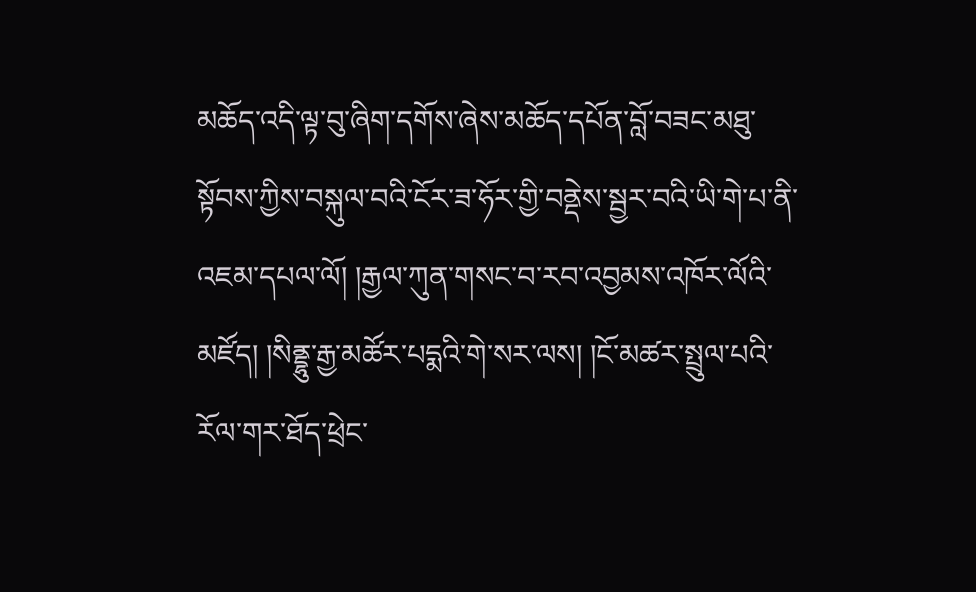མཆོད་འདི་ལྟ་བུ་ཞིག་དགོས་ཞེས་མཆོད་དཔོན་བློ་བཟང་མཐུ་སྟོབས་ཀྱིས་བསྐུལ་བའི་ངོར་ཟ་ཧོར་གྱི་བནྡེས་སྦྱར་བའི་ཡི་གེ་པ་ནི་འཇམ་དཔལ་ལོ། །རྒྱལ་ཀུན་གསང་བ་རབ་འབྱམས་འཁོར་ལོའི་མཛོད། །སིནྡྷུ་རྒྱ་མཚོར་པདྨའི་གེ་སར་ལས། །ངོ་མཚར་སྤྲུལ་པའི་རོལ་གར་ཐོད་ཕྲེང་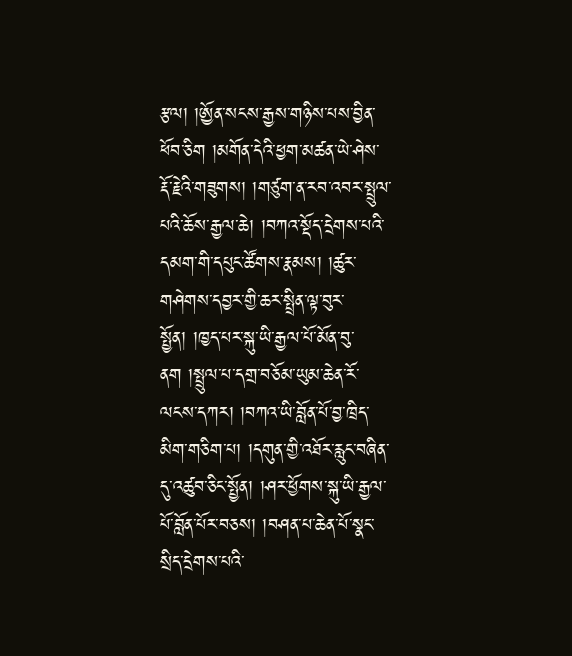རྩལ། །ཨྱོན་སངས་རྒྱས་གཉིས་པས་བྱིན་ཕོབ་ཅིག །མགོན་དེའི་ཕྱག་མཚན་ཡེ་ཤེས་རྡོ་རྗེའི་གཟུགས། །གཙུག་ན་རབ་འབར་སྤྲུལ་པའི་ཆོས་རྒྱལ་ཆེ། །བཀའ་སྡོད་དྲེགས་པའི་དམག་གི་དཔུང་ཚོགས་རྣམས། །ཚུར་གཤེགས་དབྱར་གྱི་ཆར་སྤྲིན་ལྟ་བུར་སྤྱོན། །ཁྱད་པར་སྐུ་ཡི་རྒྱལ་པོ་མོན་བུ་ནག །སྤྲུལ་པ་དགྲ་བཅོམ་ཡུམ་ཆེན་རོ་ལངས་དཀར། །བཀའ་ཡི་བློན་པོ་བྱ་ཁྲིད་མིག་གཅིག་པ། །དགུན་གྱི་འཐོར་རླུང་བཞིན་དུ་འཚུབ་ཅིང་སྤྱོན། །ཤར་ཕྱོགས་སྐུ་ཡི་རྒྱལ་པོ་བློན་པོར་བཅས། །བཤན་པ་ཆེན་པོ་སྣང་སྲིད་དྲེགས་པའི་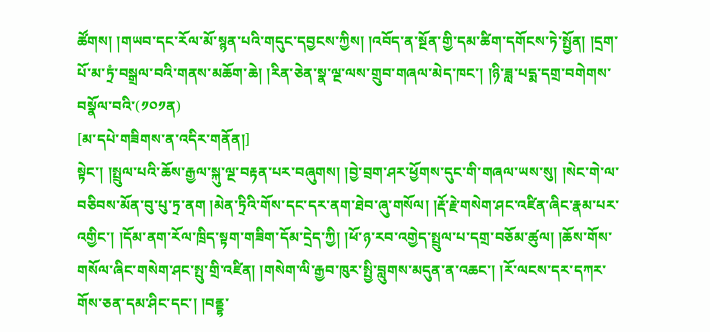ཚོགས། །གཡབ་དང་རོལ་མོ་སྙན་པའི་གདུང་དབྱངས་ཀྱིས། །འབོད་ན་སྔོན་གྱི་དམ་ཚིག་དགོངས་ཏེ་སྤྱོན། །དྲག་པོ་མ་ཏྲཾ་བསྒྲལ་བའི་གནས་མཆོག་ཆེ། །རིན་ཅེན་སྣ་ལྔ་ལས་གྲུབ་གཞལ་མེད་ཁང་། །ཉི་ཟླ་པདྨ་དགྲ་བགེགས་བསྣོལ་བའི་(༡༠༡ན)
[མ་དཔེ་གཟིགས་ན་འདིར་གནོན།]
སྟེང་། །སྤྲུལ་པའི་ཆོས་རྒྱལ་སྐུ་ལྔ་བརྟན་པར་བཞུགས། །བྱེ་བྲག་ཤར་ཕྱོགས་དུང་གི་གཞལ་ཡས་སུ། །སེང་གེ་ལ་བཅིབས་མོན་བུ་པུ་ཏྲ་ནག །མེན་ཏྲིའི་གོས་དང་དར་ནག་ཐེབ་ཞུ་གསོལ། །རྡོ་རྗེ་གསེག་ཤང་འཛིན་ཞིང་རྣམ་པར་འགྱིང་། །དོམ་ནག་རོལ་ཁྲིད་སྟག་གཟིག་དོམ་དྲེད་ཀྱི། །ཕོ་ཉ་རབ་འགྱེད་སྤྲུལ་པ་དགྲ་བཅོམ་ཚུལ། །ཆོས་གོས་གསོལ་ཞིང་གསེག་ཤང་སྤུ་གྲི་འཛིན། །གསེག་ལི་རྒྱབ་ཁུར་སྤྱི་བླུགས་མདུན་ན་འཆང་། །རོ་ལངས་དར་དཀར་གོས་ཅན་དམ་ཤིང་དང་། །བནྡྷ་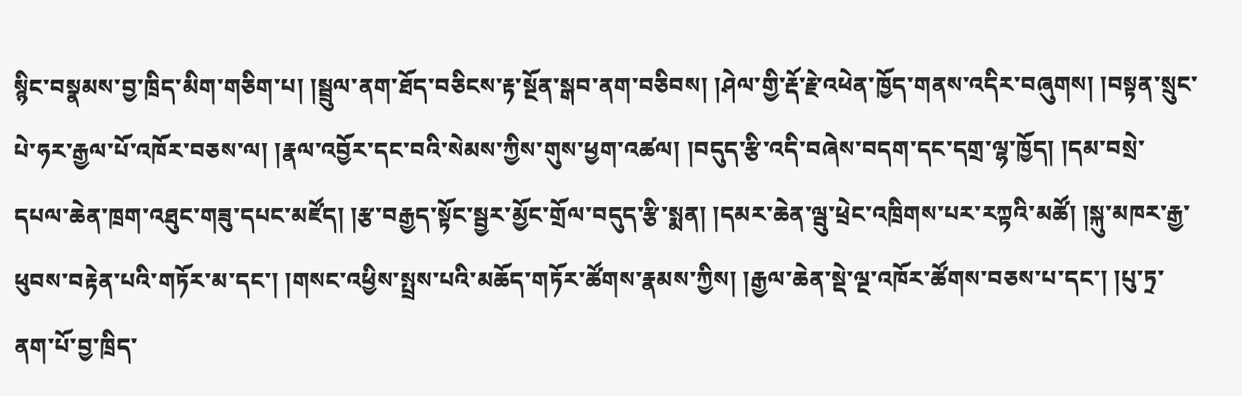སྙིང་བསྣམས་བྱ་ཁྲིད་མིག་གཅིག་པ། །སྦྲུལ་ནག་ཐོད་བཅིངས་རྟ་སྔོན་སྒབ་ནག་བཅིབས། །ཤེལ་གྱི་རྡོ་རྗེ་འཕེན་ཁྱོད་གནས་འདིར་བཞུགས། །བསྟན་སྲུང་པེ་ཧར་རྒྱལ་པོ་འཁོར་བཅས་ལ། །རྣལ་འབྱོར་དང་བའི་སེམས་ཀྱིས་གུས་ཕྱག་འཚལ། །བདུད་རྩི་འདི་བཞེས་བདག་དང་དགྲ་ལྷ་ཁྱོད། །དམ་བསྲེ་དཔལ་ཆེན་ཁྲག་འཐུང་གཟུ་དཔང་མཛོད། །རྩ་བརྒྱད་སྟོང་སྦྱར་མྱོང་གྲོལ་བདུད་རྩི་སྨན། །དམར་ཆེན་ལྦུ་ཕྲེང་འཁྲིགས་པར་རཀྟའི་མཚོ། །སྐུ་མཁར་རྒྱ་ཕུབས་བརྟེན་པའི་གཏོར་མ་དང་། །གསང་འཕྱིས་སྤྲས་པའི་མཆོད་གཏོར་ཚོགས་རྣམས་ཀྱིས། །རྒྱལ་ཆེན་སྡེ་ལྔ་འཁོར་ཚོགས་བཅས་པ་དང་། །པུ་ཏྲ་ནག་པོ་བྱ་ཁྲིད་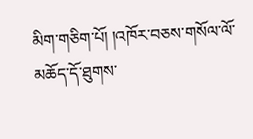མིག་གཅིག་པོ། །འཁོར་བཅས་གསོལ་ལོ་མཆོད་དོ་ཐུགས་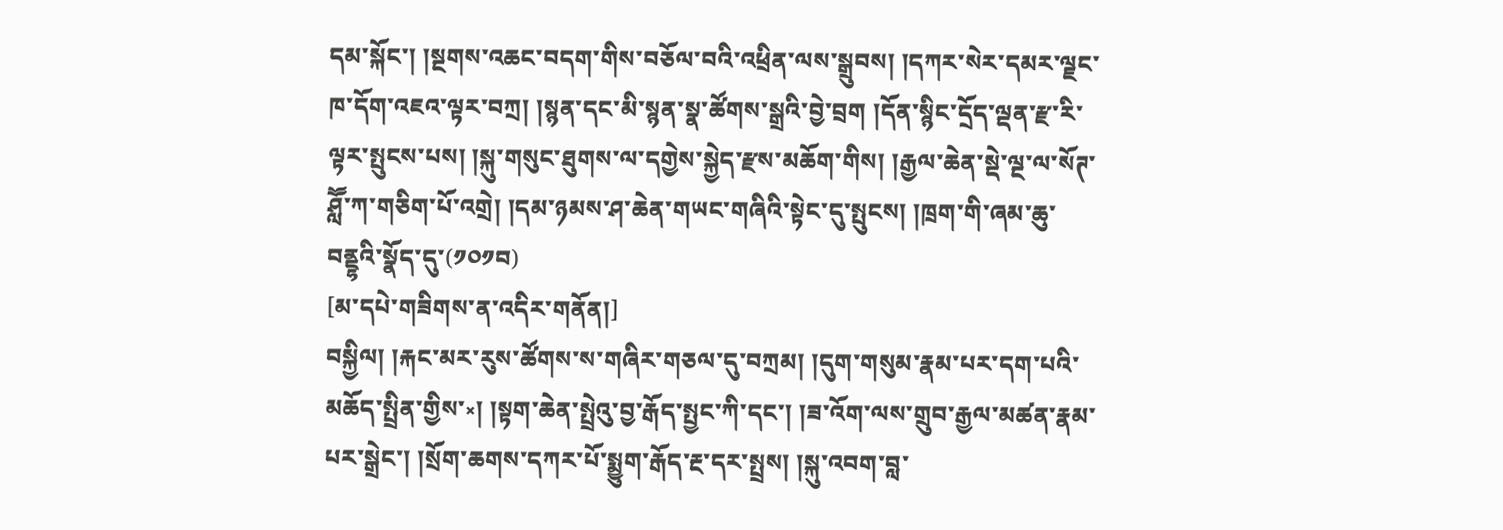དམ་སྐོང་། །སྔགས་འཆང་བདག་གིས་བཅོལ་བའི་འཕྲིན་ལས་སྒྲུབས། །དཀར་སེར་དམར་ལྗང་ཁ་དོག་འཇའ་ལྟར་བཀྲ། །སྙན་དང་མི་སྙན་སྣ་ཚོགས་སྒྲའི་བྱེ་བྲག །དོན་སྙིང་དྲོད་ལྡན་རྫ་རི་ལྟར་སྤུངས་པས། །སྐུ་གསུང་ཐུགས་ལ་དགྱེས་སྐྱེད་རྫས་མཆོག་གིས། །རྒྱལ་ཆེན་སྡེ་ལྔ་ལ་སོཊ་ཤླཽ་ཀ་གཅིག་པོ་འགྲེ། །དམ་ཉམས་ཤ་ཆེན་གཡང་གཞིའི་སྟེང་དུ་སྤུངས། །ཁྲག་གི་ཞམ་ཆུ་བནྡྷའི་སྣོད་དུ་(༡༠༡བ)
[མ་དཔེ་གཟིགས་ན་འདིར་གནོན།]
བསྐྱིལ། །རྐང་མར་རུས་ཚོགས་ས་གཞིར་གཅལ་དུ་བཀྲམ། །དུག་གསུམ་རྣམ་པར་དག་པའི་མཆོད་སྤྲིན་གྱིས་༝། །སྟག་ཆེན་སྤྲེའུ་བྱ་རྒོད་སྤྱང་ཀི་དང་། །ཟ་འོག་ལས་གྲུབ་རྒྱལ་མཚན་རྣམ་པར་སྒྲེང་། །སྲོག་ཆགས་དཀར་པོ་སྨྱུག་རྒོད་རྔ་དར་སྤྲས། །སྐུ་འབག་བླ་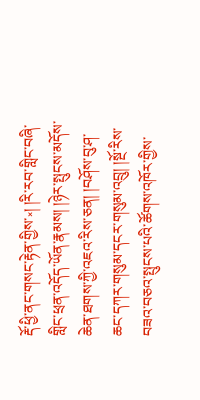རྡོ་ཕྱི་ནང་གསང་རྟེན་གྱིས་༝། །རི་རབ་གླིང་བཞི་གླིང་ཕྲན་འདོད་ཡོན་རྣམས། །ཉེར་སྤུངས་མདོས་ཆེན་ཐགས་ཀྱི་འཇའ་རིས་ཅན། །བཤོས་བུ་ཤ་ཆང་དཀར་གསུམ་དངར་གསུམ་འབྲུ། །སྔོ་རིས་བཟའ་བཅའ་སྤུངས་པའི་ཚོགས་འཁོར་གྱིས་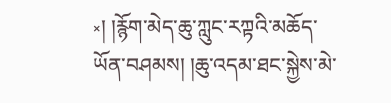༝། །རྙོག་མེད་ཆུ་ཀླུང་རཀྟའི་མཆོད་ཡོན་བཤམས། །ཆུ་འདམ་ཐང་སྐྱེས་མེ་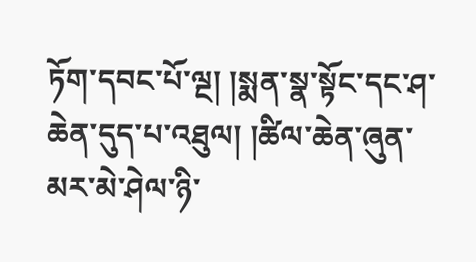ཏོག་དབང་པོ་ལྔ། །སྨན་སྣ་སྟོང་དང་ཤ་ཆེན་དུད་པ་འཐུལ། །ཚིལ་ཆེན་ཞུན་མར་མེ་ཤེལ་ཉི་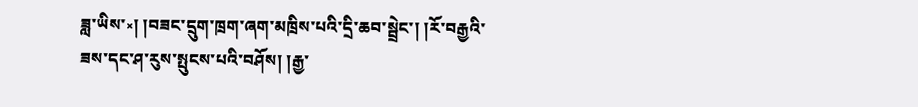ཟླ་ཡིས་༝། །བཟང་དྲུག་ཁྲག་ཞག་མཁྲིས་པའི་དྲི་ཆབ་སྦྲེང་། །རོ་བརྒྱའི་ཟས་དང་ཤ་རུས་སྤུངས་པའི་བཤོས། །རྒྱ་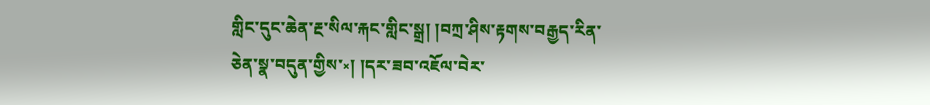གླིང་དུང་ཆེན་རྔ་སིལ་རྐང་གླིང་སྒྲ། །བཀྲ་ཤིས་རྟགས་བརྒྱད་རིན་ཅེན་སྣ་བདུན་གྱིས་༝། །དར་ཟབ་འཇོལ་བེར་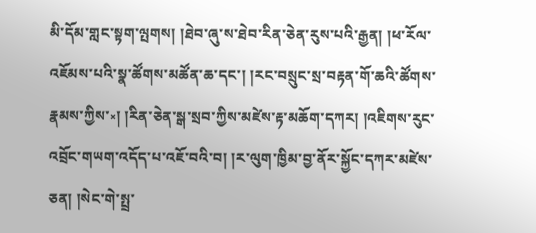མི་དོམ་གླང་སྟག་ལྤགས། །ཐེབ་ཞུ་ས་ཐེབ་རིན་ཅེན་རུས་པའི་རྒྱན། །ཕ་རོལ་འཇོམས་པའི་སྣ་ཚོགས་མཚོན་ཆ་དང་། །རང་བསྲུང་སྲ་བརྟན་གོ་ཆའི་ཚོགས་རྣམས་ཀྱིས་༝། །རིན་ཅེན་སྒ་སྲབ་ཀྱིས་མཛེས་རྟ་མཆོག་དཀར། །འཇིགས་རུང་འབྲོང་གཡག་འདོད་པ་འཇོ་བའི་བ། །ར་ལུག་ཁྱིམ་བྱ་ནོར་སྐྱོང་དཀར་མཛེས་ཅན། །སེང་གེ་སྤྲ་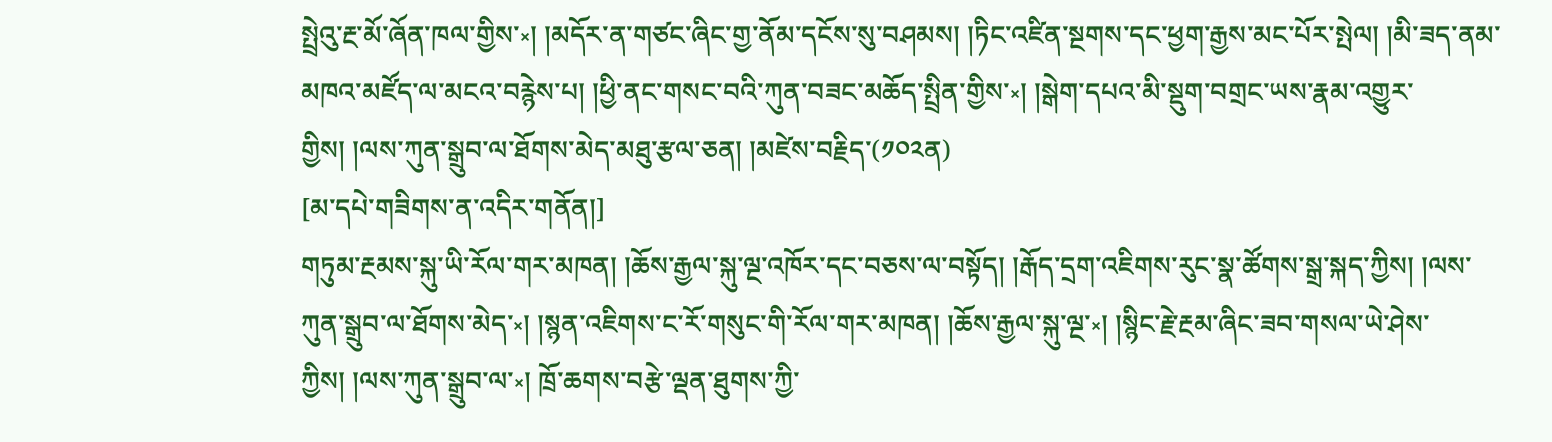སྤྲེའུ་རྔ་མོ་ཞོན་ཁལ་གྱིས་༝། །མདོར་ན་གཙང་ཞིང་གྱ་ནོམ་དངོས་སུ་བཤམས། །ཏིང་འཛིན་སྔགས་དང་ཕྱག་རྒྱས་མང་པོར་སྤེལ། །མི་ཟད་ནམ་མཁའ་མཛོད་ལ་མངའ་བརྙེས་པ། །ཕྱི་ནང་གསང་བའི་ཀུན་བཟང་མཆོད་སྤྲིན་གྱིས་༝། །སྒེག་དཔའ་མི་སྡུག་བགྲང་ཡས་རྣམ་འགྱུར་གྱིས། །ལས་ཀུན་སྒྲུབ་ལ་ཐོགས་མེད་མཐུ་རྩལ་ཅན། །མཛེས་བརྗིད་(༡༠༢ན)
[མ་དཔེ་གཟིགས་ན་འདིར་གནོན།]
གཏུམ་རྔམས་སྐུ་ཡི་རོལ་གར་མཁན། །ཆོས་རྒྱལ་སྐུ་ལྔ་འཁོར་དང་བཅས་ལ་བསྟོད། །རྒོད་དྲག་འཇིགས་རུང་སྣ་ཚོགས་སྒྲ་སྐད་ཀྱིས། །ལས་ཀུན་སྒྲུབ་ལ་ཐོགས་མེད་༝། །སྙན་འཇིགས་ང་རོ་གསུང་གི་རོལ་གར་མཁན། །ཆོས་རྒྱལ་སྐུ་ལྔ་༝། །སྙིང་རྗེ་རྔམ་ཞིང་ཟབ་གསལ་ཡེ་ཤེས་ཀྱིས། །ལས་ཀུན་སྒྲུབ་ལ་༝། ཁྲོ་ཆགས་བརྩེ་ལྡན་ཐུགས་ཀྱི་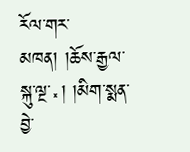རོལ་གར་མཁན། །ཆོས་རྒྱལ་སྐུ་ལྔ་༝། །མིག་སྨན་བྱེ་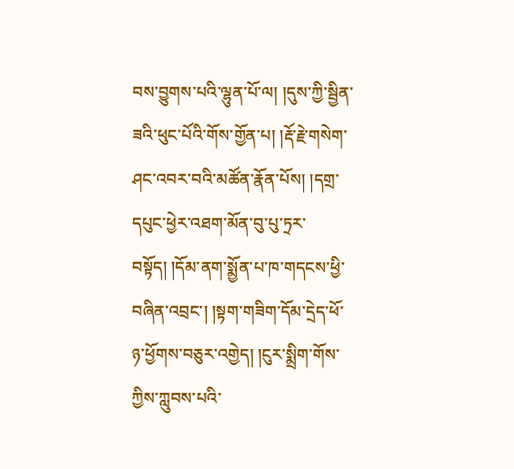བས་བྱུགས་པའི་ལྷུན་པོ་ལ། །དུས་ཀྱི་སྦྱིན་ཟའི་ཕུང་པོའི་གོས་གྱོན་པ། །རྡོ་རྗེ་གསེག་ཤང་འབར་བའི་མཚོན་རྣོན་པོས། །དགྲ་དཔུང་ཕྱེར་འཐག་མོན་བུ་པུ་ཏྲར་བསྟོད། །དོམ་ནག་སྨྱོན་པ་ཁ་གདངས་ཕྱི་བཞིན་འབྲང་། །སྟག་གཟིག་དོམ་དྲེད་ཕོ་ཉ་ཕྱོགས་བཅུར་འགྱེད། །ངུར་སྨྲིག་གོས་ཀྱིས་ཀླུབས་པའི་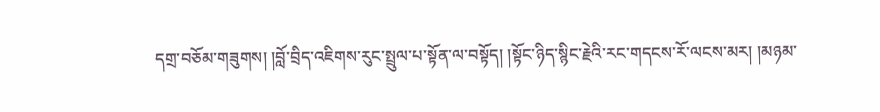དགྲ་བཅོམ་གཟུགས། །བློ་བྲིད་འཇིགས་རུང་སྤྲུལ་པ་སྟོན་ལ་བསྟོད། །སྟོང་ཉིད་སྙིང་རྗེའི་རང་གདངས་རོ་ལངས་མར། །མཉམ་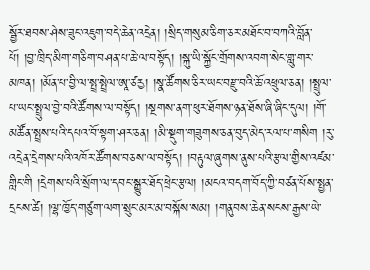སྦྱོར་ཐབས་ཤེས་ཟུང་འཇུག་བདེ་ཆེན་འདྲེན། །སྲིད་གསུམ་ཅིག་ཅར་མཐོང་བ་བཀའི་བློན་པོ། །བྱ་ཁྲིད་མིག་གཅིག་བཤན་པ་ཆེ་ལ་བསྟོད། །སྐུ་ཡི་སྐྱོང་གྲོགས་འབག་སེང་གླུ་གར་མཁན། །མོན་པ་བྱི་ལ་སྤྲ་སྤྲེལ་ཨཱ་ཙརྱ། །སྣ་ཚོགས་ཅིར་ཡང་བརྫུ་བའི་ཆོ་འཕྲུལ་ཅན། །སྤྲུལ་པ་ཡང་སྤྲུལ་བྱེ་བའི་ཚོགས་ལ་བསྟོད། །སྔགས་ནག་ཕུར་ཐོགས་ཉན་ཐོས་ཞི་ཞིང་དུལ། །གོ་མཚོན་སྤྲས་པའི་དཔའ་བོ་སྟག་ཤར་ཅན། །མི་སྡུག་གཟུགས་ཅན་བུད་མེད་རལ་པ་གསིག །རུ་འདྲེན་དྲེགས་པའི་འཁོར་ཚོགས་བཅས་ལ་བསྟོད། །བརྟུལ་ཞུགས་ནུས་པའི་རྩལ་གྱིས་འཛམ་གླིང་གི །དྲེགས་པའི་སྲོག་ལ་དབང་སྒྱུར་ཐོད་ཕྲེང་རྩལ། །མངའ་བདག་བོད་ཀྱི་བཙན་པོས་སྤྱན་དྲངས་ཚེ། །ལྷ་ཁྱོད་གཙུག་ལག་སྲུང་མར་མ་བསྐོས་སམ། །གནུབས་ཆེན་སངས་རྒྱས་ཡེ་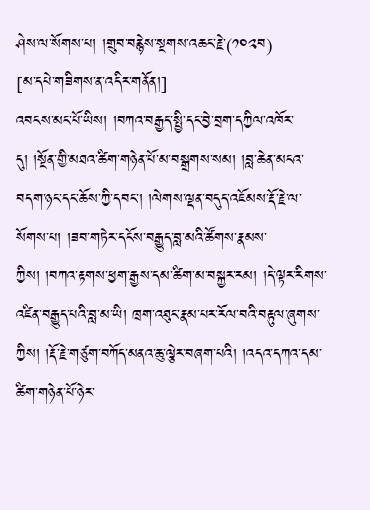ཤེས་ལ་སོགས་པ། །གྲུབ་བརྙེས་སྔགས་འཆང་རྗེ་(༡༠༢བ)
[མ་དཔེ་གཟིགས་ན་འདིར་གནོན།]
འབངས་མང་པོ་ཡིས། །བཀའ་བརྒྱད་སྤྱི་དང་བྱེ་བྲག་དཀྱིལ་འཁོར་དུ། །སྔོན་གྱི་མཐའ་ཚིག་གཉེན་པོ་མ་བསྒྲགས་སམ། །བླ་ཆེན་མངའ་བདག་ཉང་དང་ཆོས་ཀྱི་དབང་། །ལེགས་ལྡན་བདུད་འཇོམས་རྡོ་རྗེ་ལ་སོགས་པ། །ཟབ་གཏེར་དངོས་བརྒྱུད་བླ་མའི་ཚོགས་རྣམས་ཀྱིས། །བཀའ་རྟགས་ཕྱག་རྒྱས་དམ་ཚིག་མ་བསྐྱར་རམ། །དེ་ལྟར་རིགས་འཛིན་བརྒྱུད་པའི་བླ་མ་ཡི། ཁྲག་འཐུང་རྣམ་པར་རོལ་བའི་བརྟུལ་ཞུགས་ཀྱིས། །རྡོ་རྗེ་གཙུག་བཀོད་མནའ་ཆུ་ལྕེར་བཞག་པའི། །འདའ་དཀའ་དམ་ཚིག་གཉེན་པོ་ཉེར་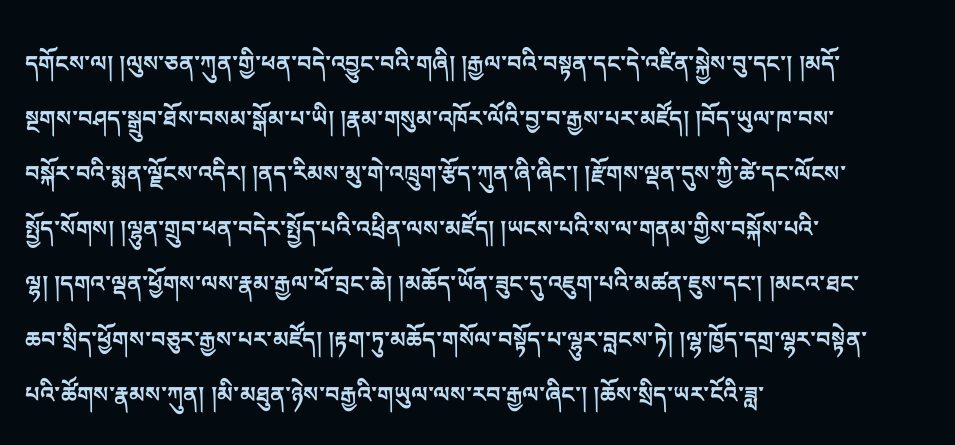དགོངས་ལ། །ལུས་ཅན་ཀུན་གྱི་ཕན་བདེ་འབྱུང་བའི་གཞི། །རྒྱལ་བའི་བསྟན་དང་དེ་འཛིན་སྐྱེས་བུ་དང་། །མདོ་སྔགས་བཤད་སྒྲུབ་ཐོས་བསམ་སྒོམ་པ་ཡི། །རྣམ་གསུམ་འཁོར་ལོའི་བྱ་བ་རྒྱས་པར་མཛོད། །བོད་ཡུལ་ཁ་བས་བསྐོར་བའི་སྨན་ལྗོངས་འདིར། །ནད་རིམས་མུ་གེ་འཁྲུག་རྩོད་ཀུན་ཞི་ཞིང་། །རྫོགས་ལྡན་དུས་ཀྱི་ཚེ་དང་ལོངས་སྤྱོད་སོགས། །ལྷུན་གྲུབ་ཕན་བདེར་སྤྱོད་པའི་འཕྲིན་ལས་མཛོད། །ཡངས་པའི་ས་ལ་གནམ་གྱིས་བསྐོས་པའི་ལྷ། །དགའ་ལྡན་ཕྱོགས་ལས་རྣམ་རྒྱལ་ཕོ་བྲང་ཆེ། །མཆོད་ཡོན་ཟུང་དུ་འཇུག་པའི་མཚན་ཇུས་དང་། །མངའ་ཐང་ཆབ་སྲིད་ཕྱོགས་བཅུར་རྒྱས་པར་མཛོད། །རྟག་ཏུ་མཆོད་གསོལ་བསྟོད་པ་ལྷུར་བླངས་ཏེ། །ལྷ་ཁྱོད་དགྲ་ལྷར་བསྟེན་པའི་ཚོགས་རྣམས་ཀུན། །མི་མཐུན་ཉེས་བརྒྱའི་གཡུལ་ལས་རབ་རྒྱལ་ཞིང་། །ཆོས་སྲིད་ཡར་ངོའི་ཟླ་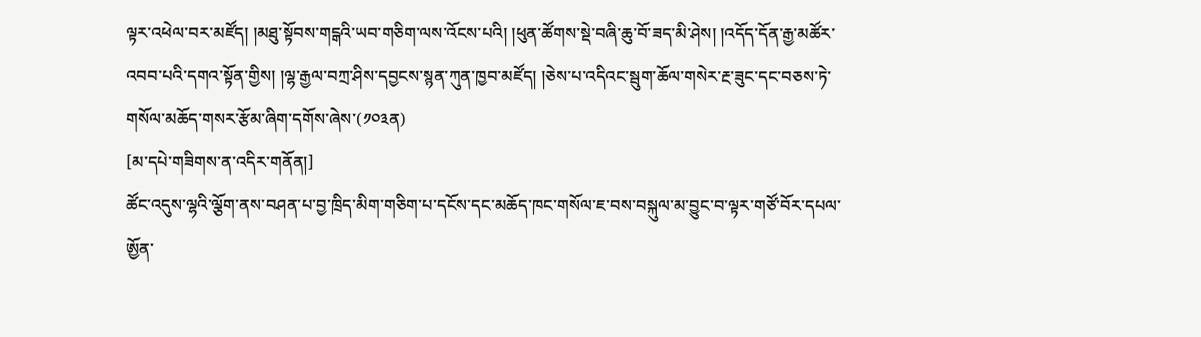ལྟར་འཕེལ་བར་མཛོད། །མཐུ་སྟོབས་གངྒའི་ཡབ་གཅིག་ལས་འོངས་པའི། །ཕུན་ཚོགས་སྡེ་བཞི་ཆུ་བོ་ཟད་མི་ཤེས། །འདོད་དོན་རྒྱ་མཚོར་འབབ་པའི་དགའ་སྟོན་གྱིས། །ལྷ་རྒྱལ་བཀྲ་ཤིས་དབྱངས་སྙན་ཀུན་ཁྱབ་མཛོད། །ཅེས་པ་འདིའང་སྦུག་ཆོལ་གསེར་རྔ་ཟུང་དང་བཅས་ཏེ་གསོལ་མཆོད་གསར་རྩོམ་ཞིག་དགོས་ཞེས་(༡༠༣ན)
[མ་དཔེ་གཟིགས་ན་འདིར་གནོན།]
ཚོང་འདུས་ལྷའི་ལྕོག་ནས་བཤན་པ་བྱ་ཁྲིད་མིག་གཅིག་པ་དངོས་དང་མཆོད་ཁང་གསོལ་ཇ་བས་བསྐུལ་མ་བྱུང་བ་ལྟར་གཙོ་བོར་དཔལ་ཨྱོན་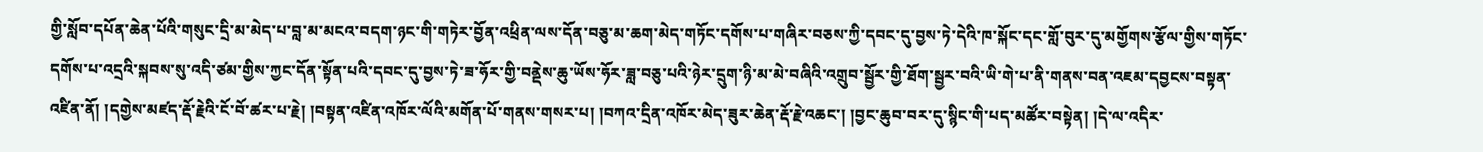གྱི་སློབ་དཔོན་ཆེན་པོའི་གསུང་དྲི་མ་མེད་པ་བླ་མ་མངའ་བདག་ཉང་གི་གཏེར་བྱོན་འཕྲིན་ལས་དོན་བཅུ་མ་ཆག་མེད་གཏོང་དགོས་པ་གཞིར་བཅས་ཀྱི་དབང་དུ་བྱས་ཏེ་དེའི་ཁ་སྐོང་དང་གློ་བུར་དུ་མགྱོགས་རྩོལ་གྱིས་གཏོང་དགོས་པ་འདྲའི་སྐབས་སུ་འདི་ཙམ་གྱིས་ཀྱང་དོན་སྟོན་པའི་དབང་དུ་བྱས་ཏེ་ཟ་ཧོར་གྱི་བནྡེས་ཆུ་ཡོས་ཧོར་ཟླ་བཅུ་པའི་ཉེར་དྲུག་ཉི་མ་མེ་བཞིའི་འགྲུབ་སྦྱོར་གྱི་ཐོག་སྦྱར་བའི་ཡི་གེ་པ་ནི་གནས་བན་འཇམ་དབྱངས་བསྟན་འཛིན་ནོ། །དགྱེས་མཛད་རྡོ་རྗེའི་ངོ་བོ་ཚར་པ་རྗེ། །བསྟན་འཛིན་འཁོར་ལོའི་མགོན་པོ་གནས་གསར་པ། །བཀའ་དྲིན་འཁོར་མེད་ཟུར་ཆེན་རྡོ་རྗེ་འཆང་། །བྱང་ཆུབ་བར་དུ་སྙིང་གི་པད་མཚོར་བསྟེན། །དེ་ལ་འདིར་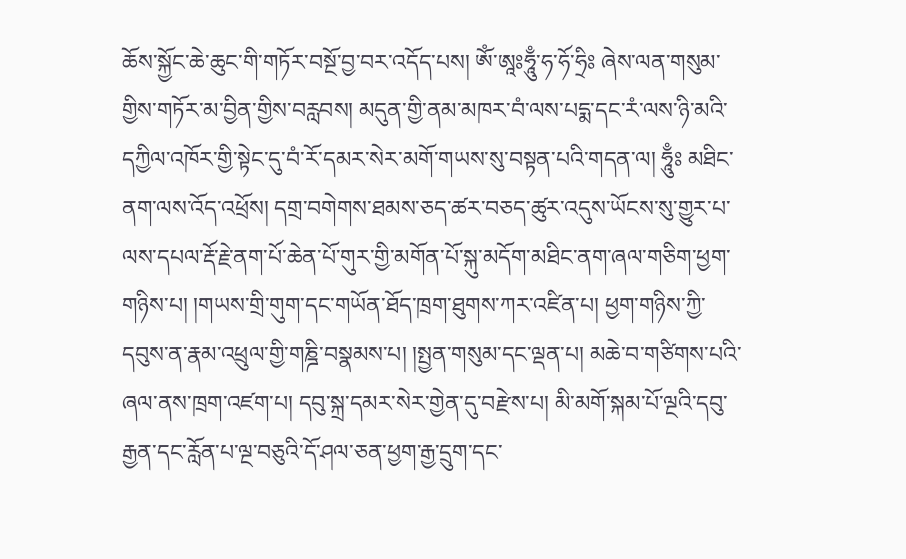ཆོས་སྐྱོང་ཆེ་ཆུང་གི་གཏོར་བསྔོ་བྱ་བར་འདོད་པས། ཨོཾ་ཨཱཿཧཱུྃ་ཧ་ཧོ་ཧྲིཿ ཞེས་ལན་གསུམ་གྱིས་གཏོར་མ་བྱིན་གྱིས་བརླབས། མདུན་གྱི་ནམ་མཁར་བཾ་ལས་པདྨ་དང་རཾ་ལས་ཉི་མའི་དཀྱིལ་འཁོར་གྱི་སྟེང་དུ་བཾ་རོ་དམར་སེར་མགོ་གཡས་སུ་བསྟན་པའི་གདན་ལ། ཧཱུྃཿ མཐིང་ནག་ལས་འོད་འཕྲོས། དགྲ་བགེགས་ཐམས་ཅད་ཚར་བཅད་ཚུར་འདུས་ཡོངས་སུ་གྱུར་པ་ལས་དཔལ་རྡོ་རྗེ་ནག་པོ་ཆེན་པོ་གུར་གྱི་མགོན་པོ་སྐུ་མདོག་མཐིང་ནག་ཞལ་གཅིག་ཕྱག་གཉིས་པ། །གཡས་གྲི་གུག་དང་གཡོན་ཐོད་ཁྲག་ཐུགས་ཀར་འཛིན་པ། ཕྱག་གཉིས་ཀྱི་དབུས་ན་རྣམ་འཕྲུལ་གྱི་གཎྜི་བསྣམས་པ། །སྤྱན་གསུམ་དང་ལྡན་པ། མཆེ་བ་གཙིགས་པའི་ཞལ་ནས་ཁྲག་འཛག་པ། དབུ་སྐྲ་དམར་སེར་གྱེན་དུ་བརྫེས་པ། མི་མགོ་སྐམ་པོ་ལྔའི་དབུ་རྒྱན་དང་རློན་པ་ལྔ་བཅུའི་དོ་ཤལ་ཅན་ཕྱག་རྒྱ་དྲུག་དང་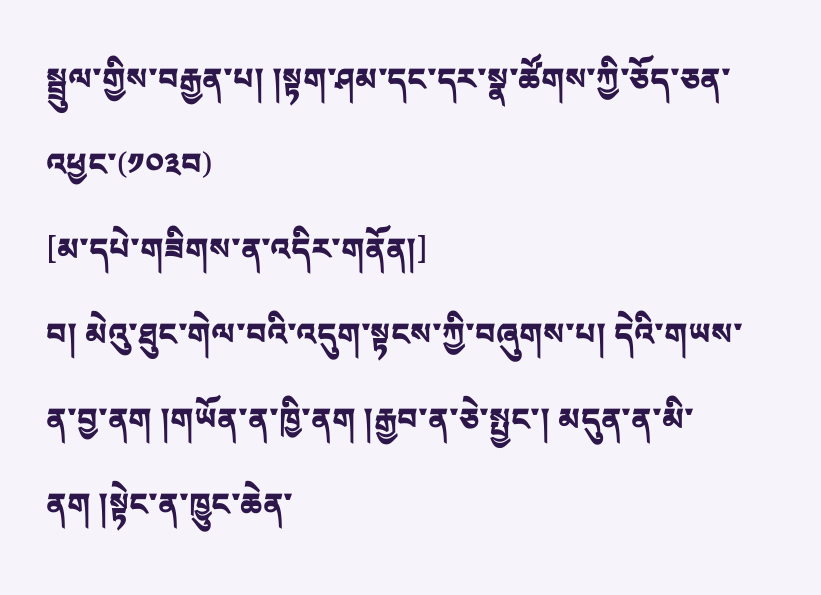སྦྲུལ་གྱིས་བརྒྱན་པ། །སྟག་ཤམ་དང་དར་སྣ་ཚོགས་ཀྱི་ཅོད་ཅན་འཕྱང་(༡༠༣བ)
[མ་དཔེ་གཟིགས་ན་འདིར་གནོན།]
བ། མེའུ་ཐུང་གེལ་བའི་འདུག་སྟངས་ཀྱི་བཞུགས་པ། དེའི་གཡས་ན་བྱ་ནག །གཡོན་ན་ཁྱི་ནག །རྒྱབ་ན་ཅེ་སྤྱང་། མདུན་ན་མི་ནག །སྟེང་ན་ཁྱུང་ཆེན་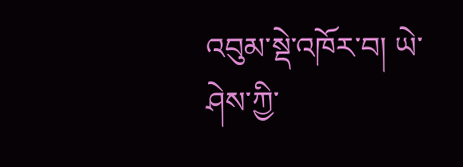འབུམ་སྡེ་འཁོར་བ། ཡེ་ཤེས་ཀྱི་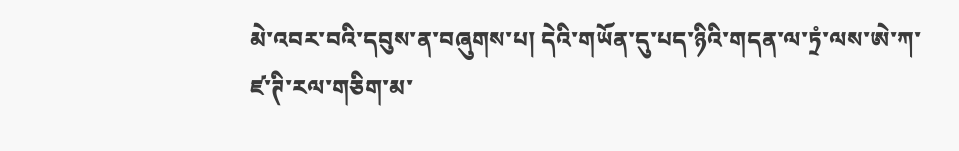མེ་འབར་བའི་དབུས་ན་བཞུགས་པ། དེའི་གཡོན་དུ་པད་ཉིའི་གདན་ལ་ཏྲཾ་ལས་ཨེ་ཀ་ཛ་ཊི་རལ་གཅིག་མ་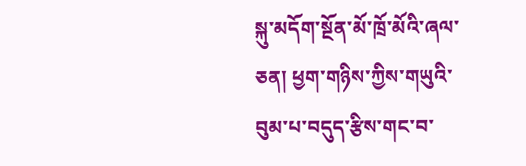སྐུ་མདོག་སྔོན་མོ་ཁྲོ་མོའི་ཞལ་ཅན། ཕྱག་གཉིས་ཀྱིས་གཡུའི་བུམ་པ་བདུད་རྩིས་གང་བ་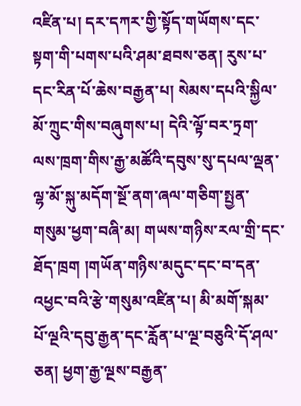འཛིན་པ། དར་དཀར་གྱི་སྟོད་གཡོགས་དང་སྟག་གི་པགས་པའི་ཤམ་ཐབས་ཅན། རུས་པ་དང་རིན་པོ་ཆེས་བརྒྱན་པ། སེམས་དཔའི་སྐྱིལ་མོ་ཀྲུང་གིས་བཞུགས་པ། དེའི་ལྟོ་བར་ཏྲག་ལས་ཁྲག་གིས་རྒྱ་མཚོའི་དབུས་སུ་དཔལ་ལྡན་ལྷ་མོ་སྐུ་མདོག་སྔོ་ནག་ཞལ་གཅིག་སྤྱན་གསུམ་ཕྱག་བཞི་མ། གཡས་གཉིས་རལ་གྲི་དང་ཐོད་ཁྲག །གཡོན་གཉིས་མདུང་དང་བ་དན་འཕྱང་བའི་རྩེ་གསུམ་འཛིན་པ། མི་མགོ་སྐམ་པོ་ལྔའི་དབུ་རྒྱན་དང་རློན་པ་ལྔ་བཅུའི་དོ་ཤལ་ཅན། ཕྱག་རྒྱ་ལྔས་བརྒྱན་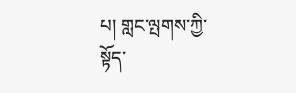པ། གླང་ལྤགས་ཀྱི་སྟོད་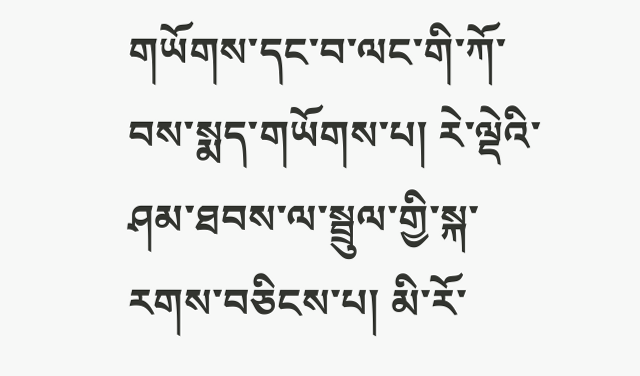གཡོགས་དང་བ་ལང་གི་ཀོ་བས་སྨད་གཡོགས་པ། རེ་ལྡེའི་ཤམ་ཐབས་ལ་སྦྲུལ་གྱི་སྐ་རགས་བཅིངས་པ། མི་རོ་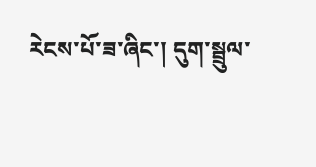རེངས་པོ་ཟ་ཞིང་། དུག་སྦྲུལ་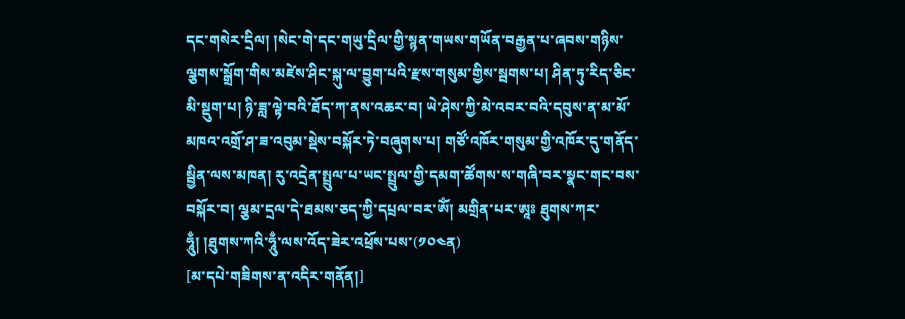དང་གསེར་དྲིལ། །སེང་གེ་དང་གཡུ་དྲིལ་གྱི་སྙན་གཡས་གཡོན་བརྒྱན་པ་ཞབས་གཉིས་ལྕགས་སྒྲོག་གིས་མཛེས་ཤིང་སྐུ་ལ་བྱུག་པའི་རྫས་གསུམ་གྱིས་སྦགས་པ། ཤིན་ཏུ་རིད་ཅིང་མི་སྡུག་པ། ཉི་ཟླ་ལྟེ་བའི་ཐོད་ཀ་ནས་འཆར་བ། ཡེ་ཤེས་ཀྱི་མེ་འབར་བའི་དབུས་ན་མ་མོ་མཁའ་འགྲོ་ཤ་ཟ་འབུམ་སྡེས་བསྐོར་ཏེ་བཞུགས་པ། གཙོ་འཁོར་གསུམ་གྱི་འཁོར་དུ་གནོད་སྦྱིན་ལས་མཁན། རུ་འདྲེན་སྤྲུལ་པ་ཡང་སྤྲུལ་གྱི་དམག་ཚོགས་ས་གཞི་བར་སྣང་གང་བས་བསྐོར་བ། ལྕམ་དྲལ་དེ་ཐམས་ཅད་ཀྱི་དཔྲལ་བར་ཨོཾ། མགྲིན་པར་ཨཱཿ ཐུགས་ཀར་ཧཱུྃ། །ཐུགས་ཀའི་ཧཱུྃ་ལས་འོད་ཟེར་འཕྲོས་པས་(༡༠༤ན)
[མ་དཔེ་གཟིགས་ན་འདིར་གནོན།]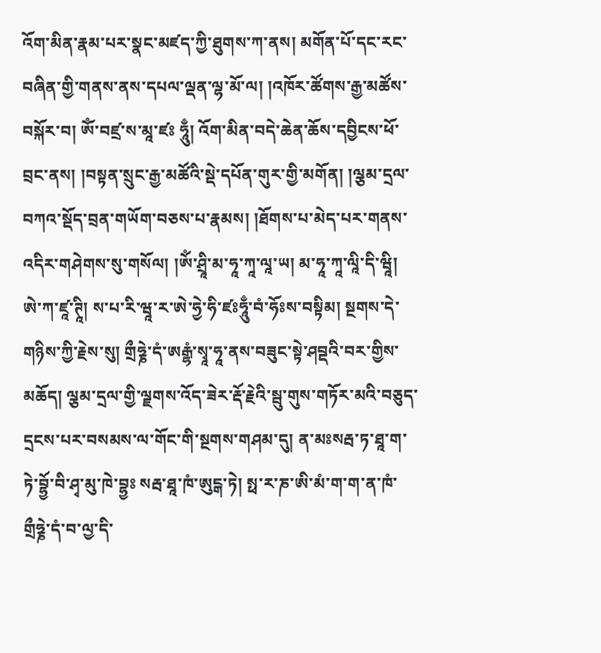འོག་མིན་རྣམ་པར་སྣང་མཛད་ཀྱི་ཐུགས་ཀ་ནས། མགོན་པོ་དང་རང་བཞིན་གྱི་གནས་ནས་དཔལ་ལྡན་ལྷ་མོ་ལ། །འཁོར་ཚོགས་རྒྱ་མཚོས་བསྐོར་བ། ཨོཾ་བཛྲ་ས་མཱ་ཛཿ ཧཱུྃ། འོག་མིན་བདེ་ཆེན་ཆོས་དབྱིངས་ཕོ་བྲང་ནས། །བསྟན་སྲུང་རྒྱ་མཚོའི་སྡེ་དཔོན་གུར་གྱི་མགོན། །ལྕམ་དྲལ་བཀའ་སྡོད་བྲན་གཡོག་བཅས་པ་རྣམས། །ཐོགས་པ་མེད་པར་གནས་འདིར་གཤེགས་སུ་གསོལ། །ཨོཾ་ཤྲཱི་མ་ཧཱ་ཀཱ་ལཱ་ཡ། མ་ཧཱ་ཀཱ་ལཱི་དི་ཝཱི། ཨེ་ཀ་ཛཱ་ཊཱི། ས་པ་རི་ཝཱ་ར་ཨེ་ཧྱེ་ཧི་ཛཿཧཱུྃ་བཾ་ཧོཿས་བསྟིམ། སྔགས་དེ་གཉིས་ཀྱི་རྗེས་སུ། གྲྀཧྞེ་དཾ་ཨརྒྷཾ་སྭཱ་ཧཱ་ནས་བཟུང་སྟེ་ཤབྡའི་བར་གྱིས་མཆོད། ལྕམ་དྲལ་གྱི་ལྗགས་འོད་ཟེར་རྡོ་རྗེའི་སྦུ་གུས་གཏོར་མའི་བཅུད་དྲངས་པར་བསམས་ལ་གོང་གི་སྔགས་གཤམ་དུ། ན་མཿསརྦ་ཏ་ཐཱ་ག་ཏེ་བྷྱོ་བི་ཤྭ་མུ་ཁེ་བྷྱཿ སརྦ་ཐཱ་ཁཾ་ཨུངྒ་ཏེ། སྥ་ར་ཎ་ཨི་མཾ་ག་ག་ན་ཁཾ་གྲྀཧྞེ་དཾ་བ་ལྱ་དི་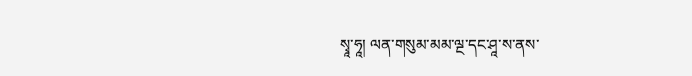སྭཱ་ཧཱ། ལན་གསུམ་མམ་ལྔ་དང་ཤཱ་ས་ནས་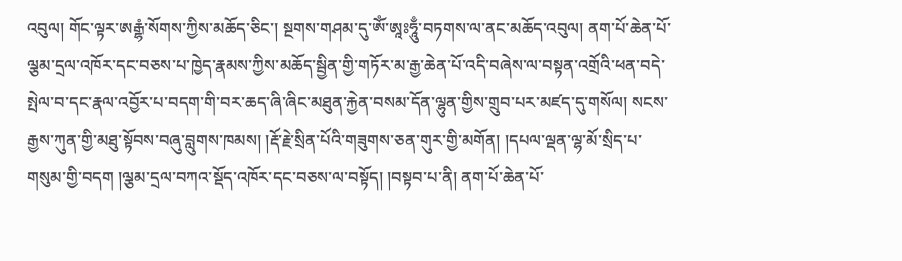འབུལ། གོང་ལྟར་ཨརྒྷཾ་སོགས་ཀྱིས་མཆོད་ཅིང་། སྔགས་གཤམ་དུ་ཨོཾ་ཨཱཿཧཱུྃ་བཏགས་ལ་ནང་མཆོད་འབུལ། ནག་པོ་ཆེན་པོ་ལྕམ་དྲལ་འཁོར་དང་བཅས་པ་ཁྱེད་རྣམས་ཀྱིས་མཆོད་སྦྱིན་གྱི་གཏོར་མ་རྒྱ་ཆེན་པོ་འདི་བཞེས་ལ་བསྟན་འགྲོའི་ཕན་བདེ་སྤེལ་བ་དང་རྣལ་འབྱོར་པ་བདག་གི་བར་ཆད་ཞི་ཞིང་མཐུན་རྐྱེན་བསམ་དོན་ལྷུན་གྱིས་གྲུབ་པར་མཛད་དུ་གསོལ། སངས་རྒྱས་ཀུན་གྱི་མཐུ་སྟོབས་བཞུ་བླུགས་ཁམས། །རྡོ་རྗེ་སྲིན་པོའི་གཟུགས་ཅན་གུར་གྱི་མགོན། །དཔལ་ལྡན་ལྷ་མོ་སྲིད་པ་གསུམ་གྱི་བདག །ལྕམ་དྲལ་བཀའ་སྡོད་འཁོར་དང་བཅས་ལ་བསྟོད། །བསྟབ་པ་ནི། ནག་པོ་ཆེན་པོ་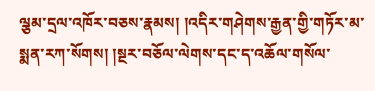ལྕམ་དྲལ་འཁོར་བཅས་རྣམས། །འདིར་གཤེགས་རྒྱན་གྱི་གཏོར་མ་སྨན་རཀ་སོགས། །སྔར་བཅོལ་ལེགས་དང་ད་འཆོལ་གསོལ་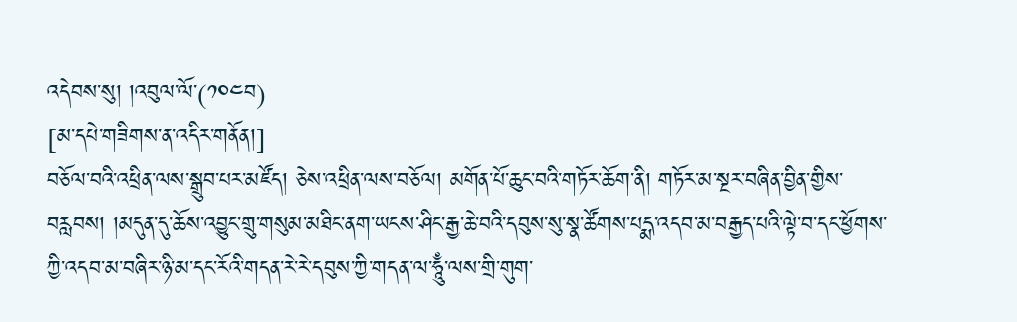འདེབས་སུ། །འབུལ་ལོ་(༡༠༤བ)
[མ་དཔེ་གཟིགས་ན་འདིར་གནོན།]
བཅོལ་བའི་འཕྲིན་ལས་སྒྲུབ་པར་མཛོད། ཅེས་འཕྲིན་ལས་བཅོལ། མགོན་པོ་ཆུང་བའི་གཏོར་ཆོག་ནི། གཏོར་མ་སྔར་བཞིན་བྱིན་གྱིས་བརླབས། །མདུན་དུ་ཆོས་འབྱུང་གྲུ་གསུམ་མཐིང་ནག་ཡངས་ཤིང་རྒྱ་ཆེ་བའི་དབུས་སུ་སྣ་ཚོགས་པདྨ་འདབ་མ་བརྒྱད་པའི་ལྟེ་བ་དང་ཕྱོགས་ཀྱི་འདབ་མ་བཞིར་ཉི་མ་དང་རོའི་གདན་རེ་རེ་དབུས་ཀྱི་གདན་ལ་ཧཱུྃ་ལས་གྲི་གུག་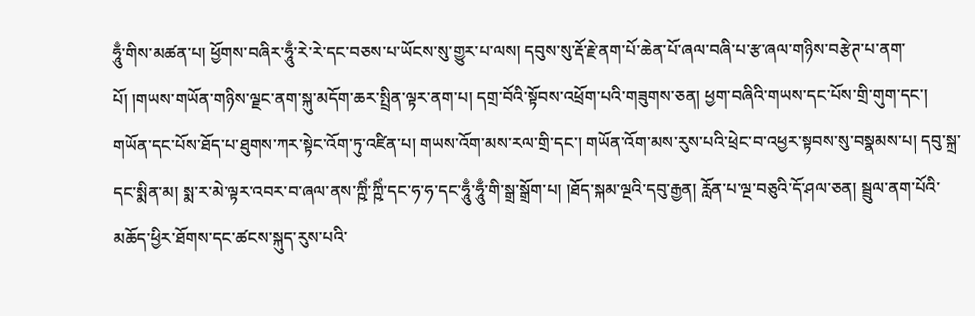ཧཱུྃ་གིས་མཚན་པ། ཕྱོགས་བཞིར་ཧཱུྃ་རེ་རེ་དང་བཅས་པ་ཡོངས་སུ་གྱུར་པ་ལས། དབུས་སུ་རྡོ་རྗེ་ནག་པོ་ཆེན་པོ་ཞལ་བཞི་པ་རྩ་ཞལ་གཉིས་བརྩེཊ་པ་ནག་པོ། །གཡས་གཡོན་གཉིས་ལྗང་ནག་སྐུ་མདོག་ཆར་སྤྲིན་ལྟར་ནག་པ། དགྲ་བོའི་སྟོབས་འཕྲོག་པའི་གཟུགས་ཅན། ཕྱག་བཞིའི་གཡས་དང་པོས་གྲི་གུག་དང་། གཡོན་དང་པོས་ཐོད་པ་ཐུགས་ཀར་སྟེང་འོག་ཏུ་འཛིན་པ། གཡས་འོག་མས་རལ་གྲི་དང་། གཡོན་འོག་མས་རུས་པའི་ཕྲེང་བ་འཕྱར་སྟབས་སུ་བསྣམས་པ། དབུ་སྐྲ་དང་སྨིན་མ། སྨ་ར་མེ་ལྟར་འབར་བ་ཞལ་ནས་ཀྵིཾ་ཀྵིཾ་དང་ཧ་ཧ་དང་ཧཱུྃ་ཧཱུྃ་གི་སྒྲ་སྒྲོག་པ། །ཐོད་སྐམ་ལྔའི་དབུ་རྒྱན། རློན་པ་ལྔ་བཅུའི་དོ་ཤལ་ཅན། སྦྲུལ་ནག་པོའི་མཆོད་ཕྱིར་ཐོགས་དང་ཚངས་སྐུད་རུས་པའི་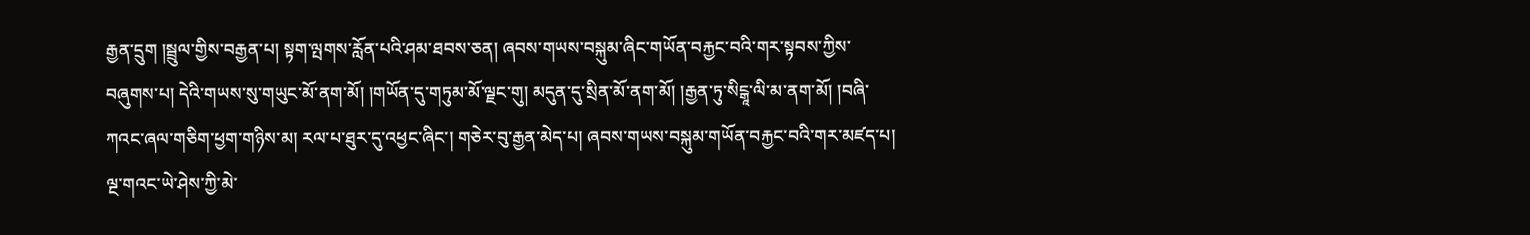རྒྱན་དྲུག །སྦྲུལ་གྱིས་བརྒྱན་པ། སྟག་ལྤགས་རློན་པའི་ཤམ་ཐབས་ཅན། ཞབས་གཡས་བསྐུམ་ཞིང་གཡོན་བརྐྱང་བའི་གར་སྟབས་ཀྱིས་བཞུགས་པ། དེའི་གཡས་སུ་གཡུང་མོ་ནག་མོ། །གཡོན་དུ་གཏུམ་མོ་ལྗང་གུ། མདུན་དུ་སྲིན་མོ་ནག་མོ། །རྒྱན་ཏུ་སིངྒཱ་ལི་མ་ནག་མོ། །བཞི་ཀའང་ཞལ་གཅིག་ཕྱག་གཉིས་མ། རལ་པ་ཐུར་དུ་འཕྱང་ཞིང་། གཅེར་བུ་རྒྱན་མེད་པ། ཞབས་གཡས་བསྐུམ་གཡོན་བརྐྱང་བའི་གར་མཛད་པ། ལྔ་གའང་ཡེ་ཤེས་ཀྱི་མེ་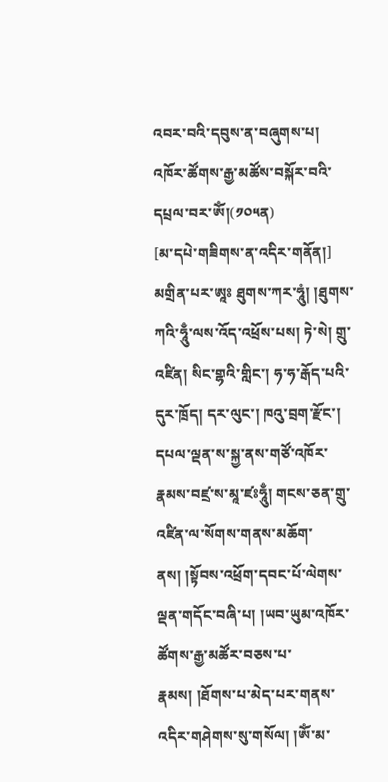འབར་བའི་དབུས་ན་བཞུགས་པ། འཁོར་ཚོགས་རྒྱ་མཚོས་བསྐོར་བའི་དཔྲལ་བར་ཨོཾ།(༡༠༥ན)
[མ་དཔེ་གཟིགས་ན་འདིར་གནོན།]
མགྲིན་པར་ཨཱཿ ཐུགས་ཀར་ཧཱུཾ། །ཐུགས་ཀའི་ཧཱུྃ་ལས་འོད་འཕྲོས་པས། ཏེ་སེ། གྲུ་འཛིན། སིང་གྷའི་གླིང་། ཧ་ཧ་རྒོད་པའི་དུར་ཁྲོད། དར་ལུང་། ཁའུ་བྲག་རྫོང་། དཔལ་ལྡན་ས་སྐྱ་ནས་གཙོ་འཁོར་རྣམས་བཛྲ་ས་མཱ་ཛཿཧཱུྃ། གངས་ཅན་གྲུ་འཛིན་ལ་སོགས་གནས་མཆོག་ནས། །སྟོབས་འཕྲོག་དབང་པོ་ལེགས་ལྡན་གདོང་བཞི་པ། །ཡབ་ཡུམ་འཁོར་ཚོགས་རྒྱ་མཚོར་བཅས་པ་རྣམས། །ཐོགས་པ་མེད་པར་གནས་འདིར་གཤེགས་སུ་གསོལ། །ཨོཾ་མ་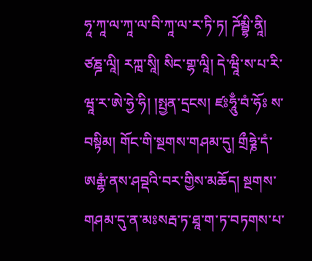ཧཱ་ཀཱ་ལ་ཀཱ་ལ་བི་ཀཱ་ལ་ར་ཏི་ཏ། ཌོམྦྷི་ནཱི། ཙཎྜ་ལཱི། རཀྑ་སཱི། སིང་གྷ་ལཱི། དེ་ཝཱི་ས་པ་རི་ཝཱ་ར་ཨེ་ཧྱེ་ཧི། །སྤྱན་དྲངས། ཛཿཧཱུྃ་བཾ་ཧོཿ ས་བསྟིམ། གོང་གི་སྔགས་གཤམ་དུ། གྲྀཧྞེ་དཾ་ཨརྒྷཾ་ནས་ཤབྡའི་བར་གྱིས་མཆོད། སྔགས་གཤམ་དུ་ན་མཿསརྦ་ཏ་ཐཱ་ག་ཏ་བཏགས་པ་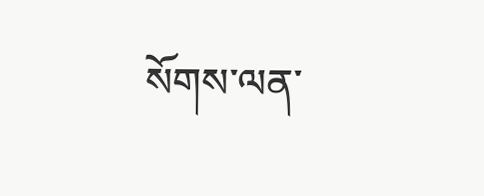སོགས་ལན་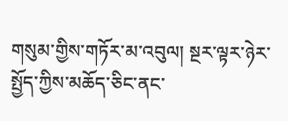གསུམ་གྱིས་གཏོར་མ་འབུལ། སྔར་ལྟར་ཉེར་སྤྱོད་ཀྱིས་མཆོད་ཅིང་ནང་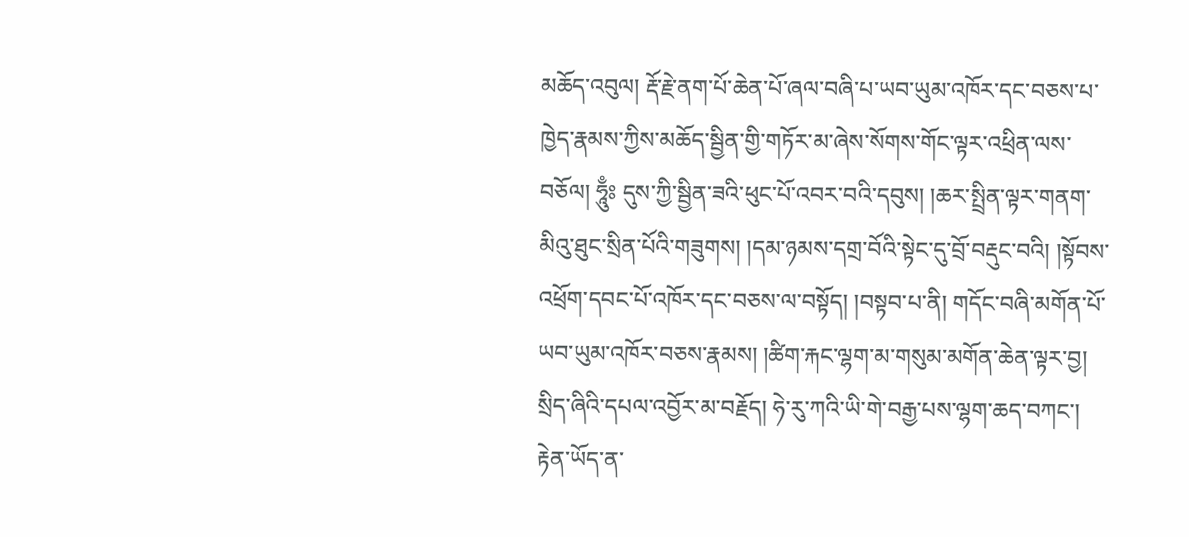མཆོད་འབུལ། རྡོ་རྗེ་ནག་པོ་ཆེན་པོ་ཞལ་བཞི་པ་ཡབ་ཡུམ་འཁོར་དང་བཅས་པ་ཁྱེད་རྣམས་ཀྱིས་མཆོད་སྦྱིན་གྱི་གཏོར་མ་ཞེས་སོགས་གོང་ལྟར་འཕྲིན་ལས་བཅོལ། ཧཱུྃཿ དུས་ཀྱི་སྦྱིན་ཟའི་ཕུང་པོ་འབར་བའི་དབུས། །ཆར་སྤྲིན་ལྟར་གནག་མིའུ་ཐུང་སྲིན་པོའི་གཟུགས། །དམ་ཉམས་དགྲ་བོའི་སྟེང་དུ་བྲོ་བརྡུང་བའི། །སྟོབས་འཕྲོག་དབང་པོ་འཁོར་དང་བཅས་ལ་བསྟོད། །བསྟབ་པ་ནི། གདོང་བཞི་མགོན་པོ་ཡབ་ཡུམ་འཁོར་བཅས་རྣམས། །ཚིག་རྐང་ལྷག་མ་གསུམ་མགོན་ཆེན་ལྟར་བྱ། སྲིད་ཞིའི་དཔལ་འབྱོར་མ་བརྗོད། ཧེ་རུ་ཀའི་ཡི་གེ་བརྒྱ་པས་ལྷག་ཆད་བཀང་། རྟེན་ཡོད་ན་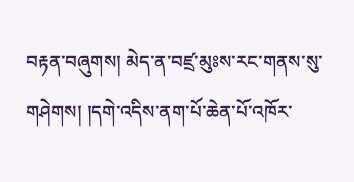བརྟན་བཞུགས། མེད་ན་བཛྲ་མུཿས་རང་གནས་སུ་གཤེགས། །དགེ་འདིས་ནག་པོ་ཆེན་པོ་འཁོར་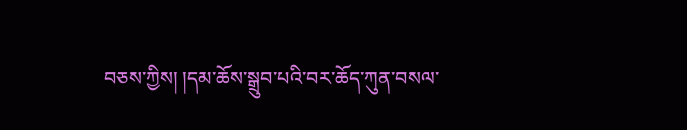བཅས་ཀྱིས། །དམ་ཆོས་སྒྲུབ་པའི་བར་ཆོད་ཀུན་བསལ་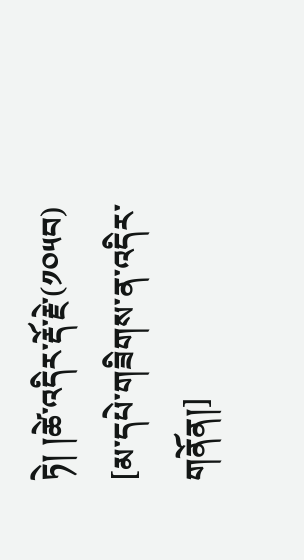ཏེ། །ཚེ་འདིར་རྡོ་རྗེ་(༡༠༥བ)
[མ་དཔེ་གཟིགས་ན་འདིར་གནོན།]